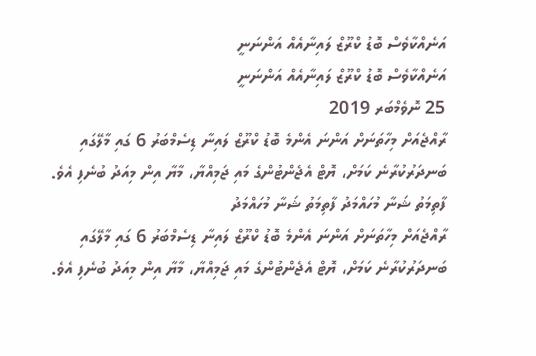އަނެއްކާވެސް ބޮޑު ކްރޫޒް ލައިނާއެއް އަންނަނީ
އަނެއްކާވެސް ބޮޑު ކްރޫޒް ލައިނާއެއް އަންނަނީ
25 ނޮވެމްބަރ 2019
ރާއްޖެއަށް މިހާތަނަށް އަންނަ އެންމެ ބޮޑު ކްރޫޒް ލައިނާ ޑިސެމްބަރު 6 ގައި މާލޭގައި ބަނދަރުކުރާނެ ކަމަށް، ޔޮޓް އެޖެންޓުންގެ މައި ޖަމިއްޔާ، މާޔާ އިން މިއަދު ބުނެފި އެވެ.
ފާތިމަތު ޝަނާ މުހައްމަދު ފާތިމަތު ޝަނާ މުހައްމަދު
ރާއްޖެއަށް މިހާތަނަށް އަންނަ އެންމެ ބޮޑު ކްރޫޒް ލައިނާ ޑިސެމްބަރު 6 ގައި މާލޭގައި ބަނދަރުކުރާނެ ކަމަށް، ޔޮޓް އެޖެންޓުންގެ މައި ޖަމިއްޔާ، މާޔާ އިން މިއަދު ބުނެފި އެވެ.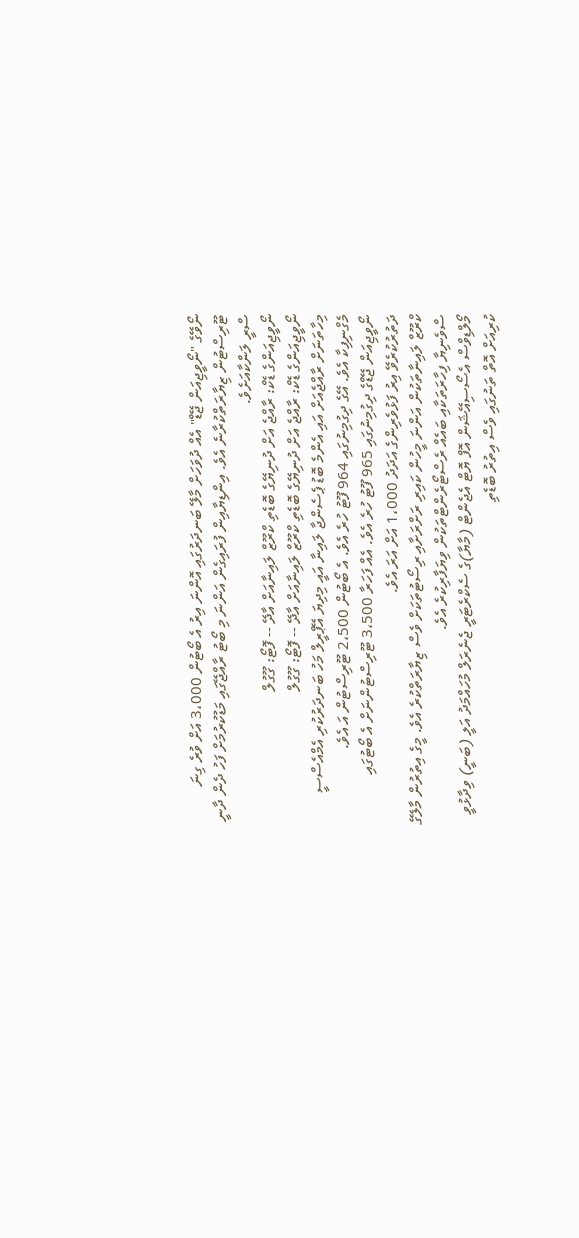ނޯވޭގެ "ނޯވީޖިއަން ޖޭޑް" އެއް ދުވަހަށް މާލޭ ބަނދަރުގައި އޮންނަ އިރު އެ ބޯޓުން 3،000 އަށް ވުރެ ގިނަ ޓޫރިސްޓުން ޒިޔާރަތްކުރާނެ އެވެ. އިންޑިޔާއިން ފުރައިގެން އަންނަ މި ބޯޓު ރާއްޖޭގައި މަޑުކުރުމަށް ފަހު ދެން ދާނީ ސްރީ ލަންކާއަށެވެ.
ނޯވީޖިއަންގެ ޑެކް: ރާއްޖެ އަށް ދުނިޔޭގެ ބޮޑެތި ކްރޫޒް ލައިނާއަށް އާދޭ -- ފޮޓޯ: ގޫގުލް
ނޯވީޖިއަންގެ ޑެކް: ރާއްޖެ އަށް ދުނިޔޭގެ ބޮޑެތި ކްރޫޒް ލައިނާއަށް އާދޭ -- ފޮޓޯ: ގޫގުލް
މިހާތަނަށް ރާއްޖެއަށް އައި އެންމެ ބޮޑު ޕެސެންޖާ ލައިނާ އައީ މިދިޔަ އޭޕްރީލް މަހު ބަނދަރުކުރި އެމްއެސްސީ މެގްނިފިކާ އެވެ. އޭގެ ދިގުމިނުގައި 964 ފޫޓު ހުރެ އެވެ. އެ ބޯޓުން 2،500 ޓޫރިސްޓުން އަ އެވެ.
ނޯވީޖިއަން ޖޭޑްގެ ދިގުމިނުގައި 965 ފޫޓު ހުރެ އެވެ. އެއް ފަހަރާ 3،500 ޓޫރިސްޓުންނަށް އެ ބޯޓުގައި ދަތުރުކުރެވޭ އިރު ފަޅުވެރިންގެ އަދަދު 1،000 އަށް އަރަ އެވެ.
ކްރޫޒް ލައިނާތަކުން އަންނަ މީހުން ކައިރި ރަށްރަށާއި ރިސޯޓުތަކަށް ވެސް ޒިޔާރަތްކުރެ އެވެ. މީގެ އިތުރުން މާލޭގެ ސްވެނިޔާ ފިހާރަތަކާއި ބައެއް ރެސްޓޯރެންޓްތަކުން ވިޔަފާރިކުރެ އެވެ.
މޯލްޑިވްސް އެސޯސިއޭޝަން އޮފް ޔޮޓް އެޖެންޓް (މާޔާ)ގެ ސެކްރެޓަރީ ޖެނެރަލް މުހައްމަދު އަލީ (ބަނީ) ވިދާޅުވީ ކުރިއަށް އޮތް ތަނުގައި ވެސް އިތުރު ބޮޑެތި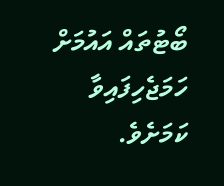ބޯޓުތައް އައުމަށް ހަމަޖެހިފައިވާ ކަމަށެވެ.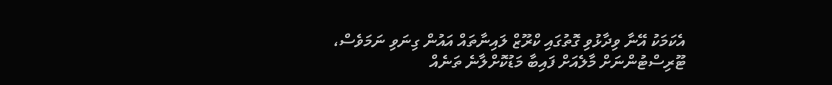އެކަމަކު އޭނާ ވިދާޅުވި ގޮތުގައި ކްރޫޒް ލައިނާތައް އައުން ގިނަވި ނަމަވެސް، ޓޫރިސްޓުންނަށް މާލެއަށް ފައިބާ މަޑުކޮށްލާނެ ތަނެއް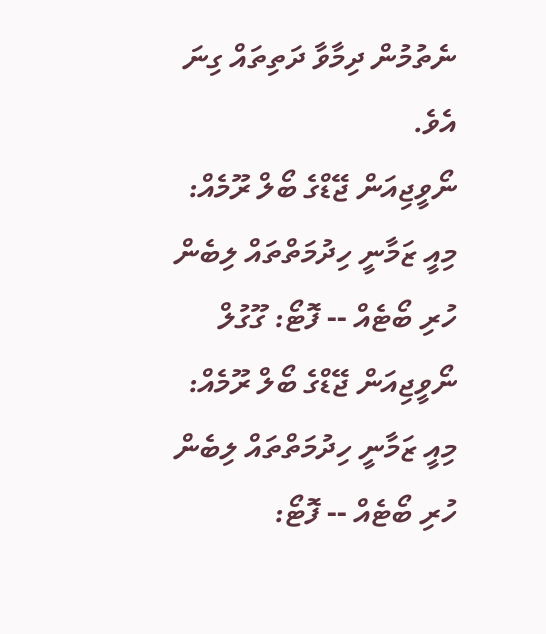ނެތުމުން ދިމާވާ ދަތިތައް ގިނަ އެވެ.
ނޯވީޖިއަން ޖޭޑްގެ ބޯލް ރޫމެއް: މިއީ ޒަމާނީ ހިދުމަތްތައް ލިބެން ހުރި ބޯޓެއް -- ފޮޓޯ: ގޫގުލް
ނޯވީޖިއަން ޖޭޑްގެ ބޯލް ރޫމެއް: މިއީ ޒަމާނީ ހިދުމަތްތައް ލިބެން ހުރި ބޯޓެއް -- ފޮޓޯ: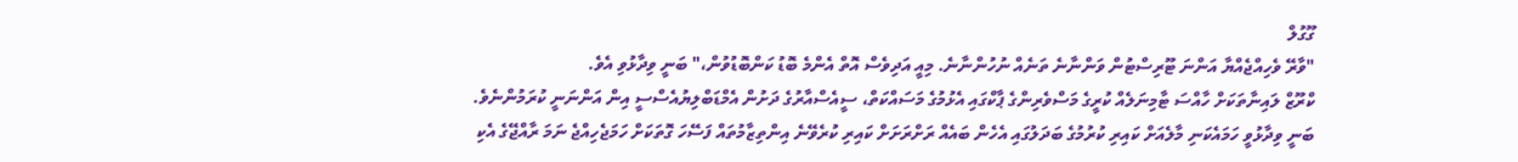ގޫގުލް
"ވާރޭ ވެހިއްޖެއްޔާ އަންނަ ޓޫރިސްޓުން ވަންނާނެ ތަނެއް ނުހުންނާނެ. މިއީ އަދިވެސް އޮތް އެންމެ ބޮޑު ކަންބޮޑުވުން،" ބަނީ ވިދާޅުވި އެވެ.
ކްރޫޒް ލައިނާތަކަށް ހާއްސަ ޓާމިނަލެއް ކުރީގެ މަސްވެރިންގެ ޕާކްގައި އެޅުމުގެ މަސައްކަތް، ސީއެސްއާރުގެ ދަށުން އެމްޑަބްލިޔުއެސްސީ އިން އަންނަނީ ކުރަމުންނެވެ.
ބަނީ ވިދާޅުވީ ހަމައެކަނި މާލެއަށް ކައިރި ކުރުމުގެ ބަދަލުގައި އެހެން ބައެއް ރަށްރަށަށް ކައިރި ކުރެވޭނެ އިންތިޒާމުތައް ފަސޭހަ ގޮތަކަށް ހަމަޖެހިއްޖެ ނަމަ ރާއްޖޭގެ އެކި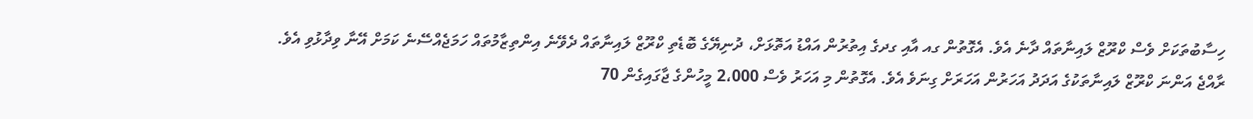ހިސާބުތަކަށް ވެސް ކްރޫޒް ލައިނާތައް ދާނެ އެވެ. އެގޮތުން ގއ އާއި ގދގެ އިތުރުން އައްޑު އަތޮޅަށް، ދުނިޔޭގެ ބޮޑެތި ކްރޫޒް ލައިނާތައް ދެވޭނެ އިންތިޒާމުތައް ހަމަޖެއްސޭނެ ކަމަށް އޭނާ ވިދާޅުވި އެވެ.
ރާއްޖެ އަންނަ ކްރޫޒް ލައިނާތަކުގެ އަދަދު އަހަރުން އަހަރަށް ގިނަވެ އެވެ. އެގޮތުން މި އަހަރު ވެސް 2،000 މީހުންގެ ޖާގައިގެން 70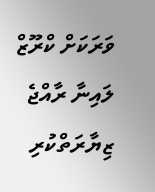ވަރަކަށް ކްރޫޒް ލައިނާ ރާއްޖެ ޒިޔާރަތްކުރި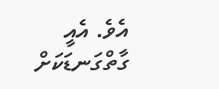އެވެ. އެއީ ގާތްގަނޑަކަށް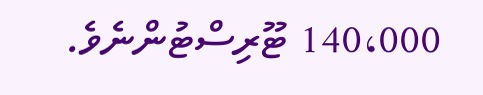140،000 ޓޫރިސްޓުންނެވެ.